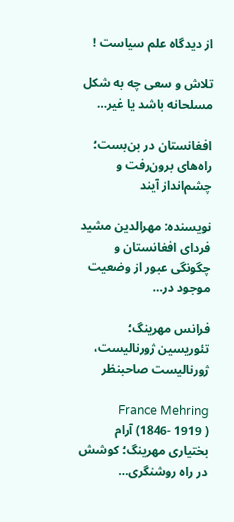از دیدگاه علم سیاست !

تلاش و سعی چه به شکل مسلحانه باشد یا غیر…

افغانستان در بن‌بست؛ راه‌های برون‌رفت و چشم‌انداز آیند

نویسنده: مهرالدین مشید فردای افغانستان و چگونگی عبور از وضعیت موجود در…

فرانس مهرینگ؛ تئوریسین ژورنالیست، ژورنالیست صاحبنظر

France Mehring (1846- 1919 ) آرام بختیاری مهرینگ؛ کوشش در راه روشنگری…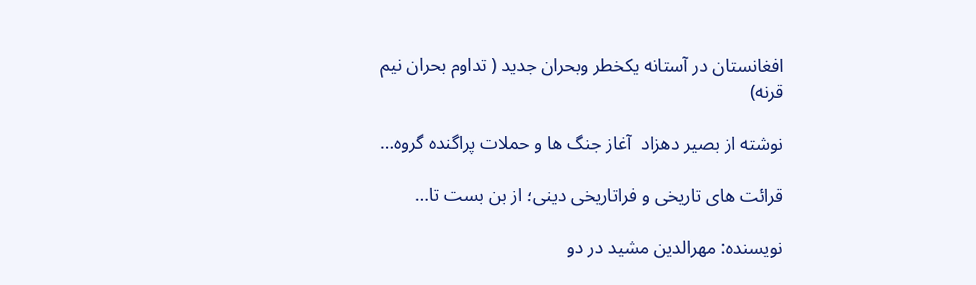افغانستان در آستانه یکخطر وبحران جدید ( تداوم بحران نیم قرنه)

نوشته از بصیر دهزاد  آغاز جنگ ها و حملات پراگنده گروه…

قرائت های تاریخی و فراتاریخی دینی؛ از بن بست تا…

نویسنده: مهرالدین مشید در دو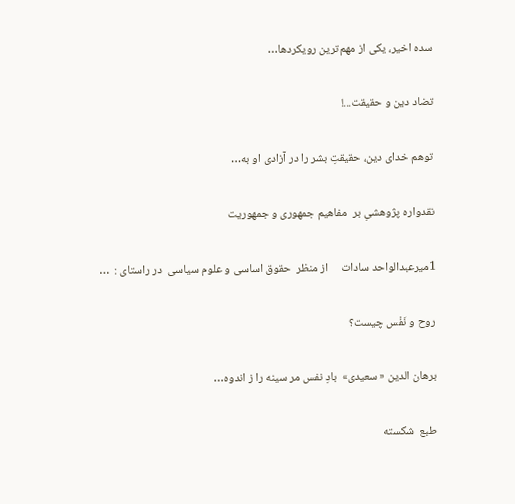سده اخیر، یکی از مهم‌ترین رویکردها…

تضاد دین و حقیقت...!

توهم خدای دین، حقیقتِ بشر را در آزادی او به…

نقدواره پژوهشیِ بر  مفاهیم جمهوری و جمهوریت

1میرعبدالواحد سادات     از منظر  حقوق اساسی و علوم سیاسی  در راستای :  …

روح و نَفْس چیست؟

برهان الدین « سعیدی»  بادِ نفس مر سینه را ز اندوه…

طبع  شکسته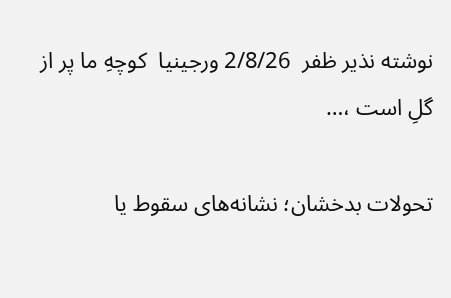نوشته نذیر ظفر  2/8/26 ورجینیا  كوچهِ ما پر از گلِ است ،…

تحولات بدخشان؛ نشانه‌های سقوط یا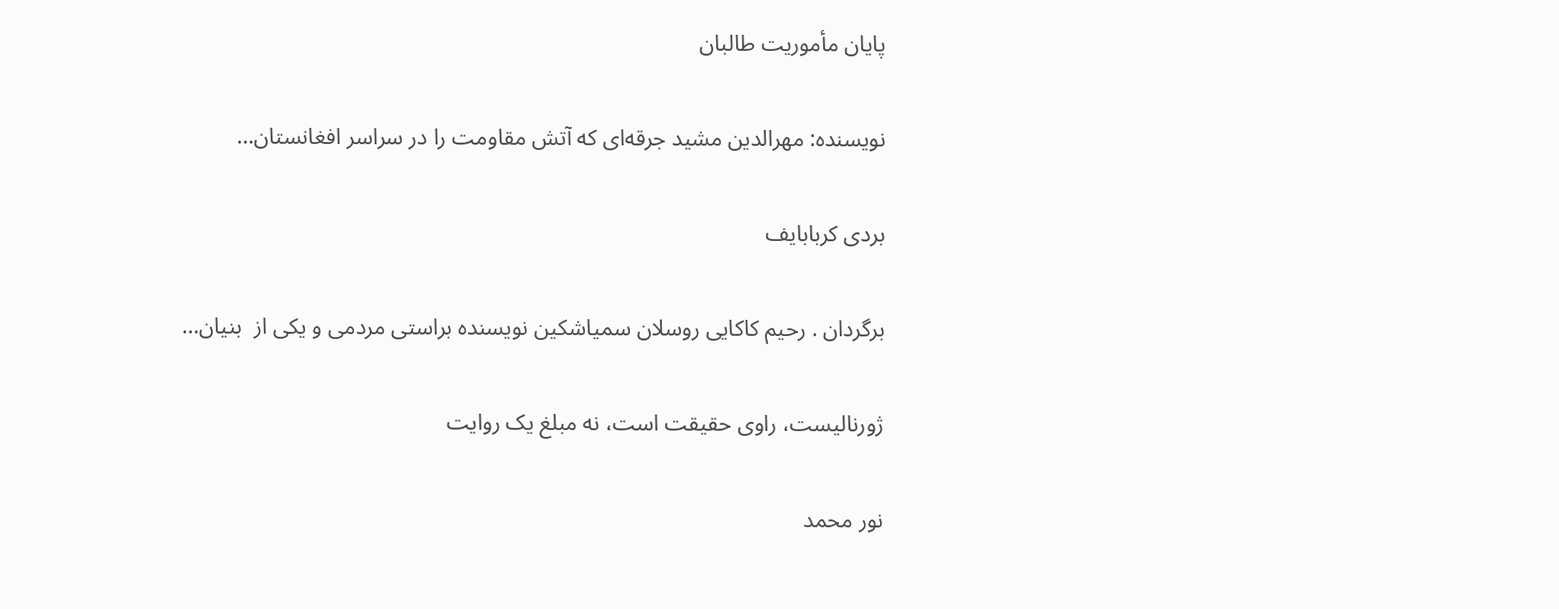پایان مأموریت طالبان

نویسنده: مهرالدین مشید جرقه‌ای که آتش مقاومت را در سراسر افغانستان…

بردی کربابایف

برگردان . رحیم کاکایی روسلان سمیاشکین نویسنده براستی مردمی و یکی از  بنیان…

ژورنالیست، راوی حقیقت است، نه مبلغ یک روایت

نور محمد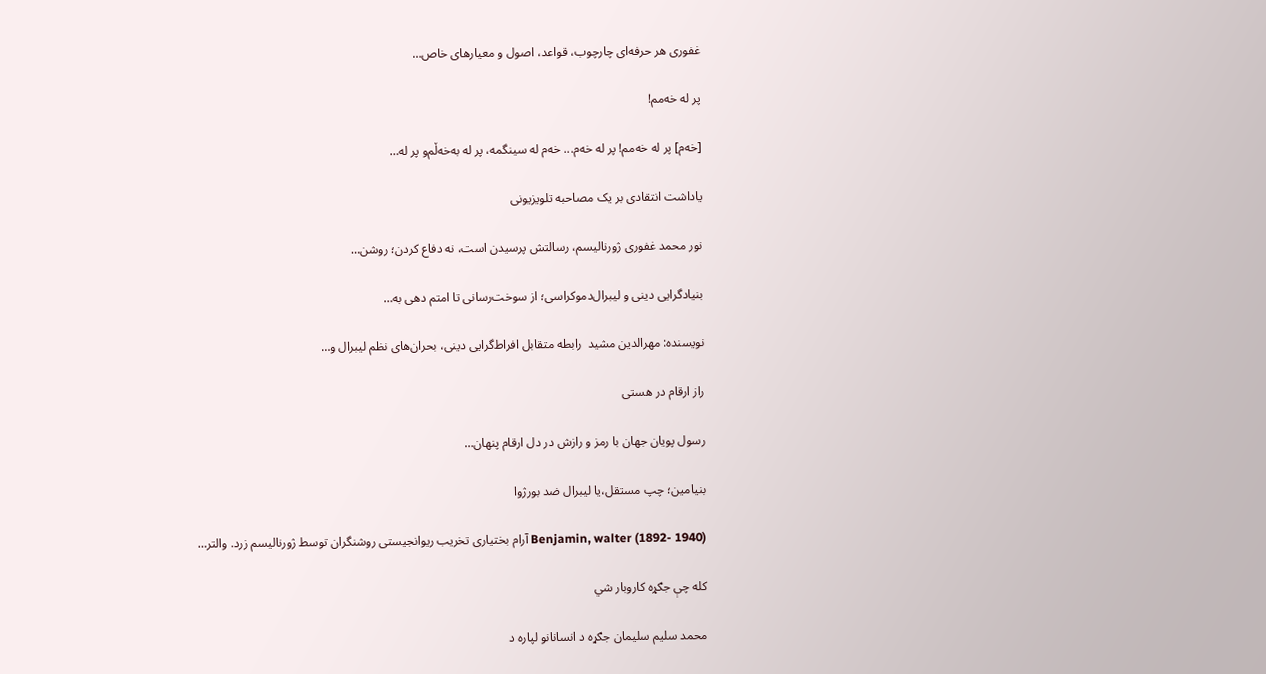غفوری هر حرفه‌ای چارچوب، قواعد، اصول و معیارهای خاص…

پر له خەمم!

[خه‌م] پر له خەمم! پر لە خەم... خەم له سینگمە، پر لە بەخەڵم‌و پر لە…

یاداشت انتقادی بر یک مصاحبه تلویزیونی

نور محمد غفوری ژورنالیسم، رسالتش پرسیدن است، نه دفاع کردن؛ روشن…

بنیادگرایی دینی و لیبرال‌دموکراسی؛ از سوخت‌رسانی تا امتم دهی به…

نویسنده: مهرالدین مشید  رابطه متقابل افراط‌گرایی دینی، بحران‌های نظم لیبرال و…

راز ارقام در هستی

رسول پویان جهان با رمز و رازش در دل ارقام پنهان…

بنیامین؛ چپ مستقل،یا لیبرال ضد بورژوا

Benjamin, walter (1892- 1940) آرام بختیاری تخریب ریوانجیستی روشنگران توسط ژورنالیسم زرد. والتر…

کله چې جګړه کاروبار شي

محمد سليم سليمان جګړه د انسانانو لپاره د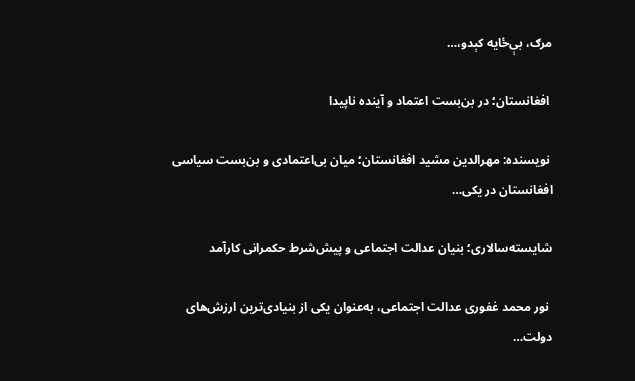مرګ، بې‌ځایه کېدو،…

 افغانستان؛ در بن‌بست اعتماد و آینده ناپیدا

 نویسنده: مهرالدین مشید افغانستان؛ میان بی‌اعتمادی و بن‌بست سیاسی افغانستان در یکی…

شایسته‌سالاری؛ بنیان عدالت اجتماعی و پیش‌شرط حکمرانی کارآمد

 نور محمد غفوری عدالت اجتماعی، به‌عنوان یکی از بنیادی‌ترین ارزش‌های دولت…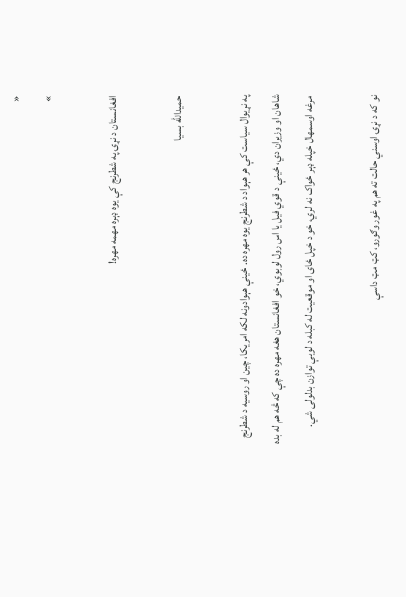«
»

افغانستان د نړۍ په شطرنج کې یوه ډېره مهمه مهره!

حميدالله بسيا

په نړیوال سیاست کې هر هېواد د شطرنج یوه مهره ده. ځینې هېوادونه لکه امریکا، چین او روسيه د شطرنج شاهان او وزیران دي، ځینې د قوي فيل یا اس رول لوبوي، خو افغانستان هغه مهره ده چې که څه هم له بده مرغه اوسمهال خپله ډېر ځواک نه لري، خو د خپل ځای او موقعیت له کبله د لوبې توازن بدلولی شي.

نو که د نړۍ اوسني حالت ته هم په غور وګورو، کټ مټ داسې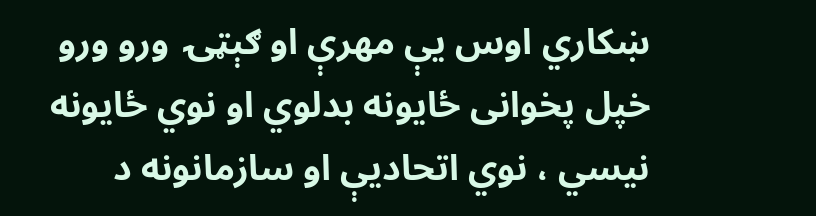ښکاري اوس یې مهرې او ګېټۍ  ورو ورو خپل پخوانی ځايونه بدلوي او نوي ځايونه نیسي ، نوي اتحادیې او سازمانونه د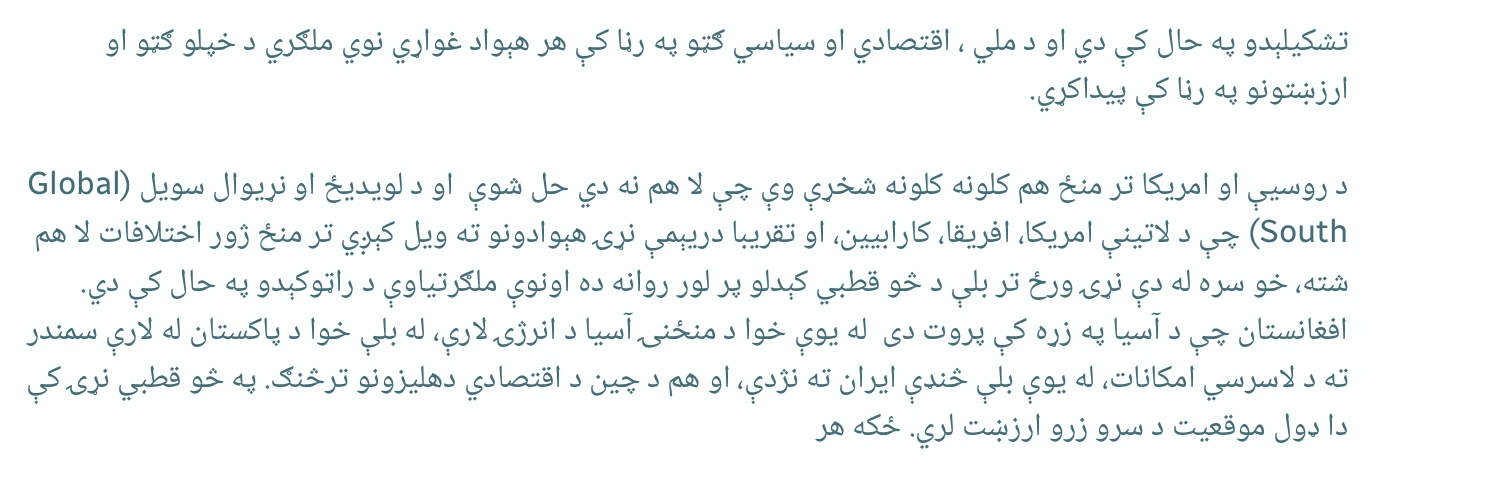تشکيلېدو په حال کې دي او د ملي ، اقتصادي او سياسي ګټو په رڼا کې هر هېواد غواړي نوي ملګري د خپلو ګټو او ارزښتونو په رڼا کې پيداکړي.

د روسیې او امریکا تر منځ هم کلونه کلونه شخړې وې چې لا هم نه دي حل شوې  او د لویدیځ او نړیوال سويل (Global South) چې د لاتينې امريکا، افريقا، کارابيين، او تقريبا دريېمې نړۍ هېوادونو ته ويل کېږي تر منځ ژور اختلافات لا هم شته، خو سره له دې نړۍ ورځ تر بلې د څو قطبي کېدلو پر لور روانه ده اونوې ملګرتياوې د راټوکېدو په حال کې دي.
افغانستان چې د آسیا په زړه کې پروت دی  له یوې خوا د منځنۍ آسیا د انرژۍ لارې، له بلې خوا د پاکستان له لارې سمندر ته د لاسرسي امکانات، له یوې بلې څنډې ایران ته نژدې، او هم د چین د اقتصادي دهلیزونو ترڅنګ. په څو قطبي نړۍ کې دا ډول موقعیت د سرو زرو ارزښت لري. ځکه هر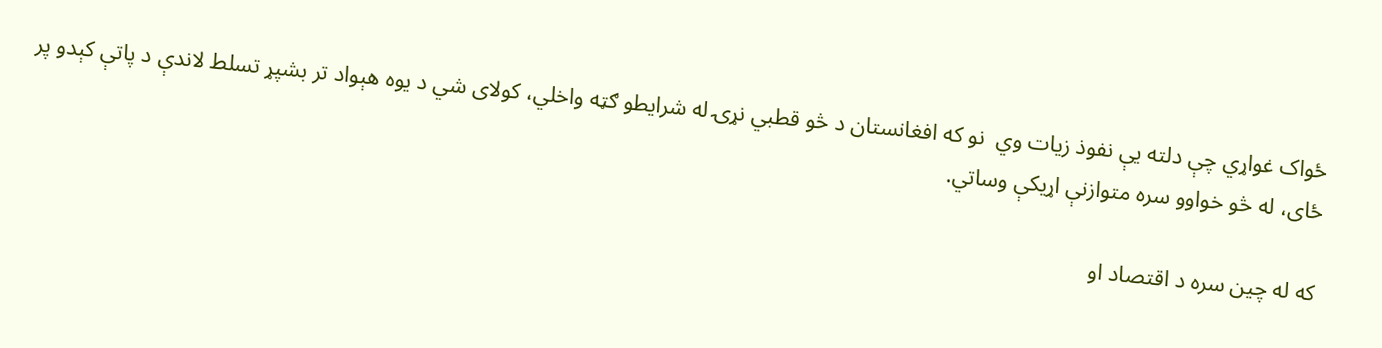ځواک غواړي چې دلته یې نفوذ زیات وي  نو که افغانستان د څو قطبي نړۍ له شرایطو ګټه واخلي، کولای شي د یوه هېواد تر بشپړ تسلط لاندې د پاتې کېدو پر ځای، له څو خواوو سره متوازنې اړیکې وساتي.

که له چین سره د اقتصاد او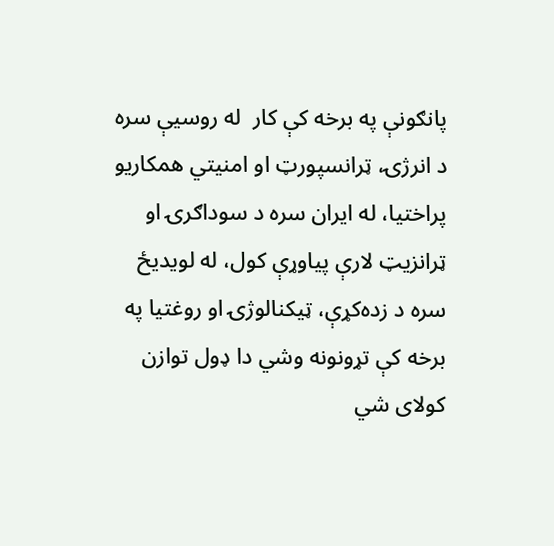پانګونې په برخه کې کار  له روسیې سره د انرژۍ، ټرانسپورټ او امنیتي همکاریو پراختیا، له ایران سره د سوداګرۍ او ټرانزیټ لارې پیاوړې کول، له لویدیځ سره د زده‌کړې، ټیکنالوژۍ او روغتیا په برخه کې تړونونه وشي دا ډول توازن کولای شي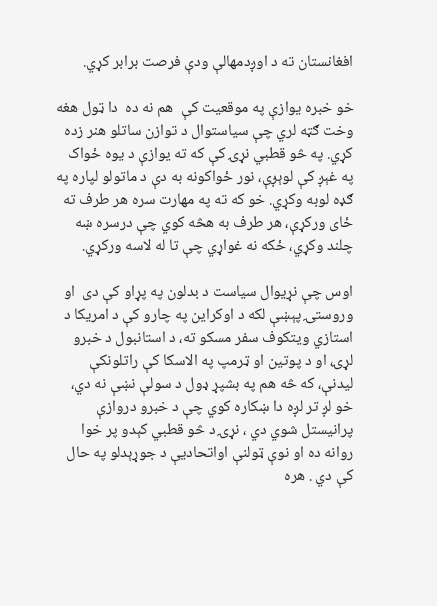افغانستان ته د اوږدمهالې ودې فرصت برابر کړي.

خو خبره یوازې په موقعیت کې  هم نه ده  دا ټول هغه وخت ګټه لري چې سیاستوال د توازن ساتلو هنر زده کړي. په څو قطبي نړۍ کې که ته یوازې د یوه ځواک په غېږ کې لوېږې، نور ځواکونه به دې د ماتولو لپاره په ګډه لوبه وکړي. خو که ته په مهارت سره هر طرف ته ځای ورکړې، هر طرف به هڅه کوي چې درسره ښه چلند وکړي، ځکه نه غواړي چې تا له لاسه ورکړي.

اوس چې نړیوال سیاست د بدلون په پړاو کې دی  او وروستۍ پېښې لکه د اوکراين په چارو کې د امريکا د استازي ویتکوف سفر مسکو ته، د استانبول د خبرو لړۍ، او د پوتین او ټرمپ په الاسکا کې راتلونکې لیدنې، که څه هم په بشپړ ډول د سولې نښې نه دي، خو لږ تر لږه دا ښکاره کوي چې د خبرو دروازې پرانیستل شوي دي ، نړۍ د څو قطبي کېدو پر خوا روانه ده او نوې ټولنې اواتحاديې د جوړېدلو په حال کې دي . هره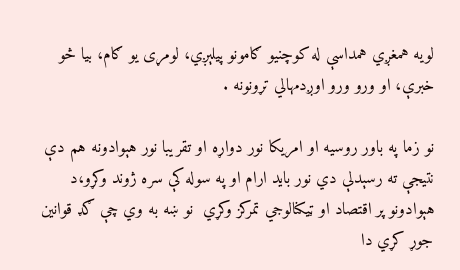لویه همغږي همداسې له کوچنيو ګامونو پیلېږي، لومړی یو ګام، بیا څو خبرې، او ورو ورو اوږدمهالي تړونونه .

نو زما په باور روسيه او امريکا نور دواړه او تقريبا نور هېوادونه هم دې نتيجې ته رسېدلې دي نور باید ارام او په سوله کې سره ژوند وکړو،د هېوادونو پر اقتصاد او ټيکنالوجي تمرکز وکړي  نو ښه به وي چې ګډ قوانین جوړ کړي دا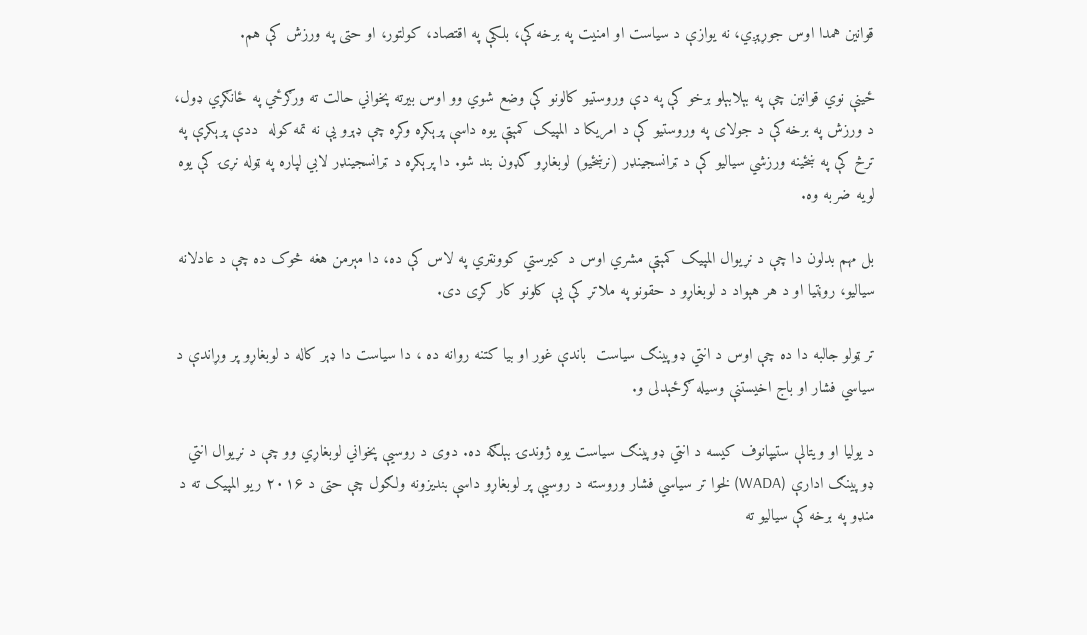قوانین همدا اوس جوړېږي، نه یوازې د سیاست او امنیت په برخه کې، بلکې په اقتصاد، کولتور، او حتی په ورزش کې هم.

ځينې نوي قوانين چې په بېلابېلو برخو کې په دې وروستيو کالونو کې وضع شوي وو اوس بيرته پخواني حالت ته ورګرځي په ځانګړي ډول، د ورزش په برخه کې د جولای په وروستیو کې د امریکا د المپیک کمېټې یوه داسې پرېکړه وکړه چې ډېرو یې نه تمه کوله  ددې پرېکړې په ترڅ کې په ښځینه ورزشي سیالیو کې د ټرانسجینډر (نرښځيو) لوبغاړو ګډون بند شو. دا پرېکړه د ټرانسجینډر لابي لپاره په ټوله نړۍ کې یوه لویه ضربه وه.

بل مهم بدلون دا چې د نړیوال المپیک کمېټې مشري اوس د کیرستي کوونټري په لاس کې ده، دا مېرمن هغه څوک ده چې د عادلانه سیالیو، روڼتیا او د هر هېواد د لوبغاړو د حقونو په ملاتړ کې یې کلونو کار کړی دی.

تر ټولو جالبه دا ده چې اوس د انتي ډوپینګ سیاست  باندې غور او بيا کتنه روانه ده ، دا سیاست دا ډېر کاله د لوبغاړو پر وړاندې د سیاسي فشار او باج اخیستنې وسیله ګرځېدلی و.

د یولیا او ویتالې ستیپانوف کیسه د انټي ډوپينګ سياست یوه ژوندۍ بېلګه ده. دوی د روسیې پخواني لوبغاړي وو چې د نړیوال انتي ډوپینګ ادارې (WADA) لخوا تر سياسي فشار وروسته د روسیې پر لوبغاړو داسې بندیزونه ولګول چې حتی د ۲۰۱۶ ریو المپیک ته د منډو په برخه کې سياليو ته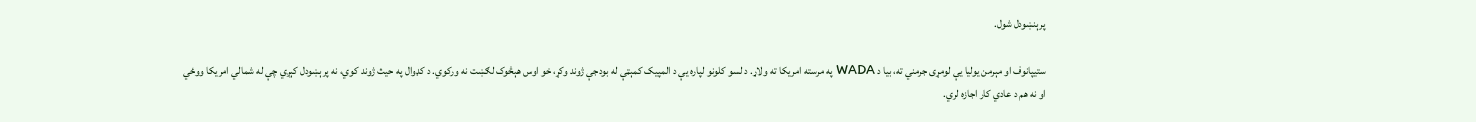پرېنښودل شول.

ستیپانوف او مېرمن يوليا یې لومړی جرمني ته، بیا د WADA په مرسته امریکا ته ولاړ. د لسو کلونو لپاره یې د المپیک کمېټې له بودجې ژوند وکړ، خو اوس هېڅوک لګښت نه ورکوي. د کډوال په حیث ژوند کوي، نه پرېښودل کېږي چې له شمالي امریکا ووځي او نه هم د عادي کار اجازه لري.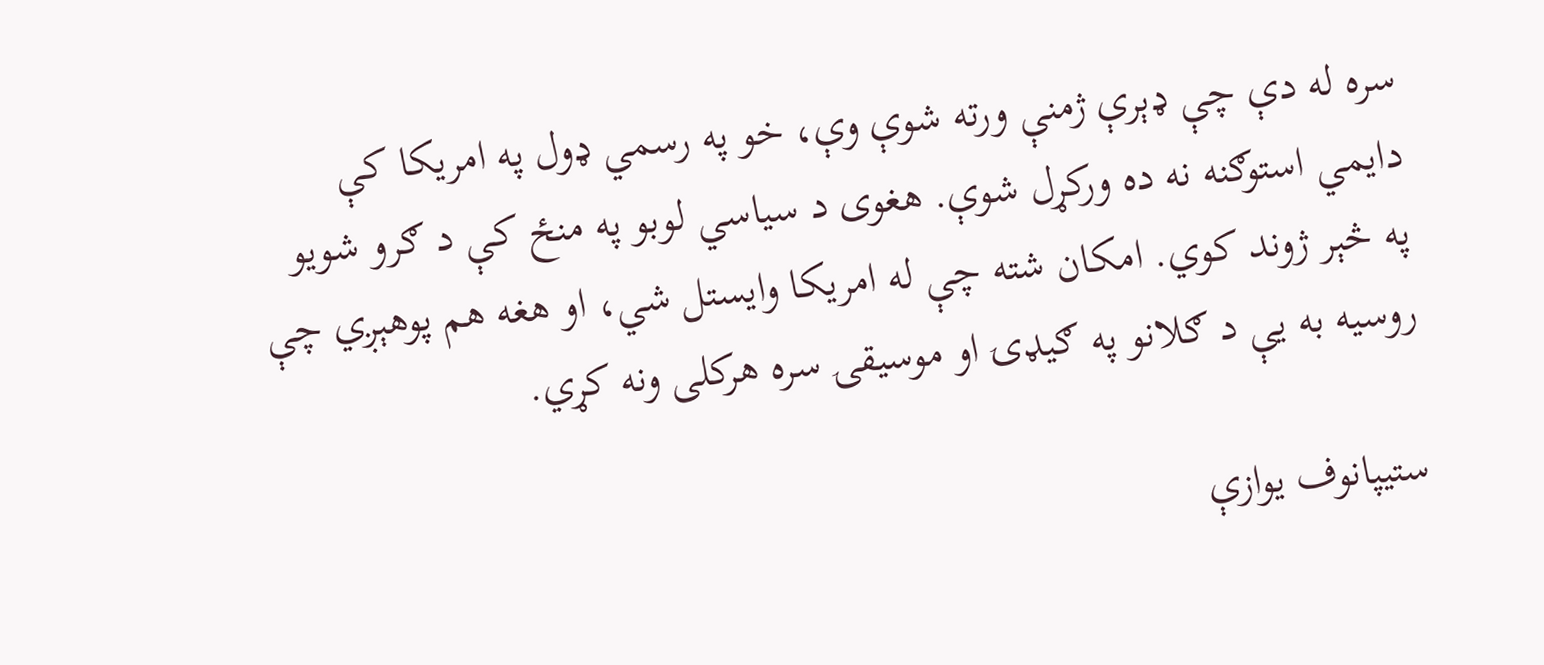سره له دې چې ډېرې ژمنې ورته شوې وې، خو په رسمي ډول په امریکا کې دایمي استوګنه نه ده ورکړل شوې. هغوی د سیاسي لوبو په منځ کې د ګرو شويو په څېر ژوند کوي. امکان شته چې له امریکا وایستل شي، او هغه هم پوهېږي چې روسیه به یې د ګلانو په ګیډۍ او موسیقۍ سره هرکلی ونه کړي.

ستیپانوف يوازې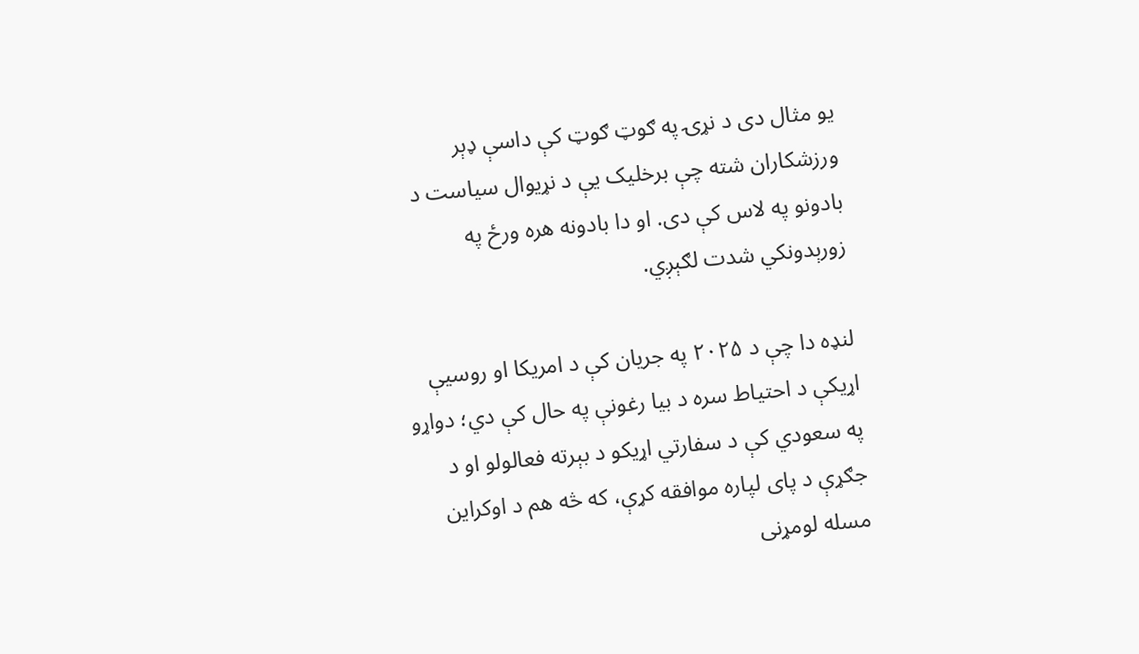يو مثال دی د نړۍ په ګوټ ګوټ کې داسې ډېر ورزشکاران شته چې برخلیک یې د نړیوال سیاست د بادونو په لاس کې دی. او دا بادونه هره ورځ په زورېدونکي شدت لګېږي.

لنډه دا چې د ۲۰۲۵ په جریان کې د امریکا او روسیې اړیکې د احتیاط سره د بیا رغونې په حال کې دي؛ دواړو په سعودي کې د سفارتي اړیکو د بېرته فعالولو او د جګړې د پای لپاره موافقه کړې، که څه هم د اوکراین مسله لومړنی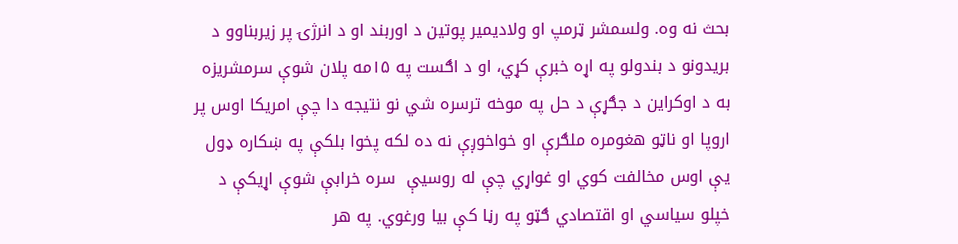بحث نه وه. ولسمشر ټرمپ او ولادیمیر پوتین د اوربند او د انرژۍ پر زیربناوو د بریدونو د بندولو په اړه خبرې کړي، او د اګست په ۱۵مه پلان شوې سرمشریزه به د اوکراین د جګړې د حل په موخه ترسره شي نو نتيجه دا چې امريکا اوس پر اروپا او ناټو هغومره ملګرې او خواخوږې نه ده لکه پخوا بلکې په ښکاره ډول یې اوس مخالفت کوي او غواړي چې له روسيې  سره خرابې شوې اړيکې د خپلو سياسي او اقتصادي ګټو په رڼا کې بيا ورغوي. په هر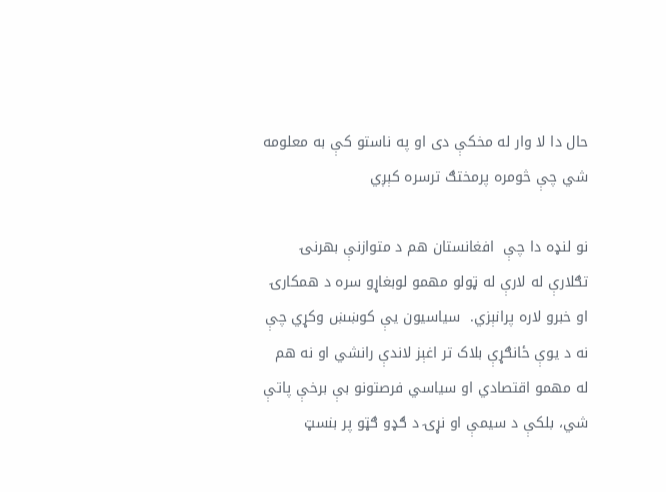حال دا لا وار له مخکې دی او په ناستو کې به معلومه شي چې څومره پرمختګ ترسره کېږي

نو لنډه دا چې  افغانستان هم د متوازنې بهرنۍ تګلارې له لارې له ټولو مهمو لوبغاړو سره د همکارۍ او خبرو لاره پرانېزي.  سياسيون یې کوښښ وکړي چې نه د يوې ځانګړې بلاک تر اغېز لاندې رانشي او نه هم له مهمو اقتصادي او سياسي فرصتونو بې برخې پاتې شي، بلکې د سيمې او نړۍ د ګډو ګټو پر بنسټ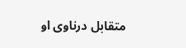متقابل درناوی او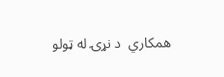همکاري  د نړۍ له ټولو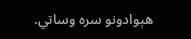هېوادونو سره وساتي.